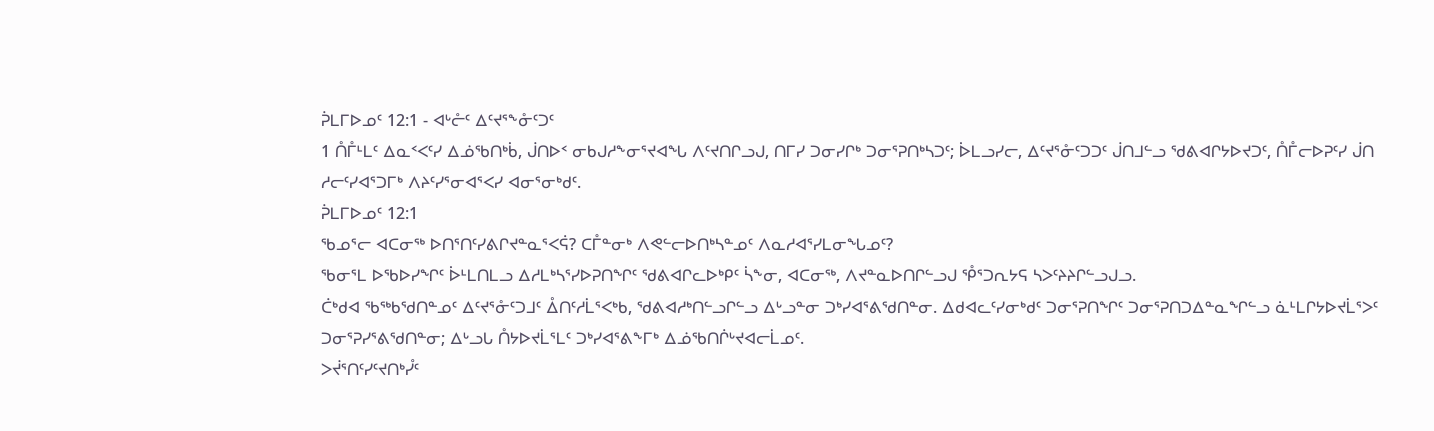ᕉᒪᒥᐅᓄᑦ 12:1 - ᐊᒡᓔᑦ ᐃᑦᔪᕐᖕᓁᑦᑐᑦ
1 ᑍᒤᒻᒪᑦ ᐃᓇᑉᐸᑦᓯ ᐃᓅᖃᑎᒃᑳ, ᒎᑎᐅᑉ ᓂᑲᒍᓱᖕᓂᕐᔪᐊᖓ ᐱᑦᔪᑎᒋᓗᒍ, ᑎᒥᓯ ᑐᓂᓯᒋᒃ ᑐᓂᕐᕈᑎᒃᓴᑐᑦ; ᐆᒪᓗᓯᓕ, ᐃᑦᔪᕐᓁᑦᑐᑐᑦ ᒎᑎᒧᓪᓗ ᖁᕕᐊᒋᔭᐅᔪᑐᑦ, ᑍᒤᓕᐅᕈᑦᓯ ᒎᑎ ᓱᓕᑦᓯᐊᕐᑐᒥᒃ ᐱᔨᑦᓯᕐᓂᐊᕐᐸᓯ ᐊᓂᕐᓂᒃᑯᑦ.
ᕉᒪᒥᐅᓄᑦ 12:1
ᖃᓄᕐᓕ ᐊᑕᓂᖅ ᐅᑎᕐᑎᑦᓯᕕᒋᔪᓐᓇᕐᐸᕌ? ᑕᒤᓐᓂᒃ ᐱᕙᓪᓕᐅᑎᒃᓴᓐᓄᑦ ᐱᓇᓱᐊᕐᓯᒪᓂᖓᓄᑦ?
ᖃᓂᕐᒪ ᐅᖃᐅᓯᖏᑦ ᐆᒻᒪᑎᒪᓗ ᐃᓱᒪᒃᓴᕐᓯᐅᕈᑎᖏᑦ ᖁᕕᐊᒋᓚᐅᒃᑭᑦ ᓵᖕᓂ, ᐊᑕᓂᖅ, ᐱᔪᓐᓇᐅᑎᒋᓪᓗᒍ ᕾᕐᑐᕆᔭᕋ ᓴᐳᑦᔨᔨᒋᓪᓗᒍᓗ.
ᑖᒃᑯᐊ ᖃᖅᑲᖁᑎᓐᓄᑦ ᐃᑦᔪᕐᓁᑦᑐᒧᑦ ᐂᑎᑦᓱᒫᕐᐸᒃᑲ, ᖁᕕᐊᓱᒃᑎᓪᓗᒋᓪᓗ ᐃᒡᓗᓐᓂ ᑐᒃᓯᐊᕐᕕᖁᑎᓐᓂ. ᐃᑯᐊᓚᑦᓯᓂᒃᑯᑦ ᑐᓂᕐᕈᑎᖏᑦ ᑐᓂᕐᕈᑎᑐᐃᓐᓇᖏᓪᓗ ᓈᒻᒪᒋᔭᐅᔪᒫᕐᐳᑦ ᑐᓂᕐᕈᓯᕐᕕᖁᑎᓐᓂ; ᐃᒡᓗᒐ ᑍᔭᐅᔪᒫᕐᒪᑦ ᑐᒃᓯᐊᕐᕕᖕᒥᒃ ᐃᓅᖃᑎᒌᒡᔪᐊᓕᒫᓄᑦ.
ᐳᔫᕐᑎᑦᓯᑦᔪᑎᒃᓮᑦ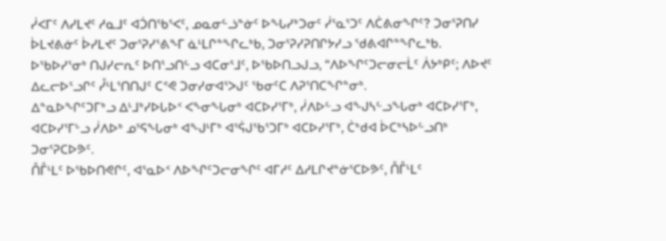ᓰᐸᒥᑦ ᐱᓯᒪᔪᑦ ᓱᓇᒧᑦ ᐊᑑᑎᖃᕐᐸᑦ, ᓄᓇᓂᓪᓘᓐᓃᑦ ᐅᖓᓯᒃᑐᓂᑦ ᓰᕐᓇᕐᑐᑦ ᐱᑖᕕᓂᖏᑦ? ᑐᓂᕐᕈᑎᓯ ᐆᒪᔪᕕᓃᑦ ᐆᓯᒪᔪᑦ ᑐᓂᕐᕈᓯᕐᕕᖕᒥ ᓈᒻᒪᒋᓐᖏᓚᒃᑲ, ᑐᓂᕐᕈᓯᕈᑎᒋᔭᓯᓗ ᖁᕕᐊᒋᓐᖏᓚᒃᑲ.
ᐅᖃᐅᓯᕐᓂᒃ ᑎᒍᓯᓕᕆᑦ ᐅᑎᕐᓗᑎᓪᓗ ᐊᑕᓂᕐᒧᑦ, ᐅᖃᐅᑎᓗᒍᓗ, “ᐱᐅᖏᑦᑐᓕᓂᓕᒫᑦ ᐲᔭᒃᑭᑦ; ᐱᐅᔪᑦ ᐃᓚᓕᐅᕐᓗᒋᑦ ᓮᒻᒪᕐᑎᑎᒍᑦ ᑕᕝᕙ ᑐᓂᓯᓂᐊᕐᐳᒍᑦ ᖃᓂᑦᑕ ᐱᕈᕐᑎᑕᖏᓐᓂᒃ.
ᐃᓐᓇᐅᖏᑦᑐᒥᒃᓗ ᐃᒻᒧᒃᓯᐅᒐᐅᑉ ᐸᖕᓂᖓᓂᒃ ᐊᑕᐅᓯᕐᒥᒃ, ᓰᐱᐅᓪᓗ ᐊᖑᓴᓪᓗᖓᓂᒃ ᐊᑕᐅᓯᕐᒥᒃ, ᐊᑕᐅᓯᕐᒥᒡᓗ ᓰᐱᐅᒃ ᓄᕐᕋᖓᓂᒃ ᐊᖑᒻᒥᒃ ᐊᕐᕌᒍᖃᕐᑐᒥᒃ ᐊᑕᐅᓯᕐᒥᒃ, ᑖᒃᑯᐊ ᐆᑕᒃᓴᐅᓪᓗᑎᒃ ᑐᓂᕐᕈᑕᐅᕗᑦ.
ᑍᒤᒻᒪᑦ ᐅᖃᐅᑎᕙᒋᑦ, ᐊᕐᓇᐅᑉ ᐱᐅᖏᑦᑐᓕᓂᖏᑦ ᐊᒥᓱᑦ ᐃᓱᒪᒋᔪᓐᓃᕐᑕᐅᕗᑦ, ᑍᒤᒻᒪᑦ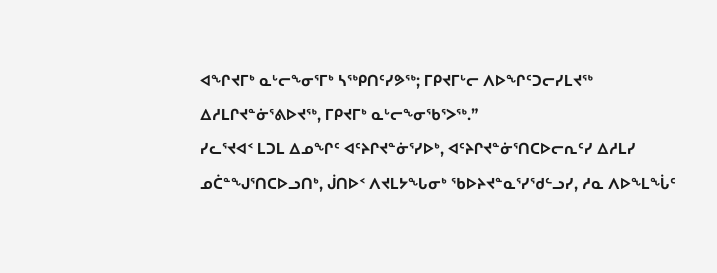ᐊᖏᔪᒥᒃ ᓇᒡᓕᖕᓂᕐᒥᒃ ᓴᖅᑭᑎᑦᓯᕗᖅ; ᒥᑭᔪᒥᒡᓕ ᐱᐅᖏᑦᑐᓕᓯᒪᔪᖅ ᐃᓱᒪᒋᔪᓐᓃᕐᕕᐅᔪᖅ, ᒥᑭᔪᒥᒃ ᓇᒡᓕᖕᓂᖃᕐᐳᖅ.”
ᓯᓚᕐᔪᐊᑉ ᒪᑐᒪ ᐃᓄᖏᑦ ᐊᑦᔨᒋᔪᓐᓃᕐᓯᐅᒃ, ᐊᑦᔨᒋᔪᓐᓃᕐᑎᑕᐅᓕᕆᑦᓯ ᐃᓱᒪᓯ ᓄᑖᓐᖑᕐᑎᑕᐅᓗᑎᒃ, ᒎᑎᐅᑉ ᐱᔪᒪᔭᖓᓂᒃ ᖃᐅᔨᔪᓐᓇᕐᓯᖁᓪᓗᓯ, ᓱᓇ ᐱᐅᖕᒪᖔᑦ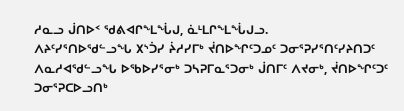ᓱᓇᓗ ᒎᑎᐅᑉ ᖁᕕᐊᒋᖕᒪᖔᒍ, ᓈᒻᒪᒋᖕᒪᖔᒍᓗ.
ᐱᔨᑦᓯᕐᑎᐅᖁᓪᓗᖓ ᙭ᔅᑑᓯ ᔩᓱᓯᒥᒃ ᔫᑎᐅᖏᑦᑐᓄᑦ ᑐᓂᕐᕈᓯᕐᑎᑦᓯᔨᑎᑐᑦ ᐱᓇᓱᐊᖁᓪᓗᖓ ᐅᖃᐅᓯᕐᓂᒃ ᑐᓴᕈᒥᓇᕐᑐᓂᒃ ᒎᑎᒥᑦ ᐱᔪᓂᒃ, ᔫᑎᐅᖏᑦᑐᑦ ᑐᓂᕐᕈᑕᐅᓗᑎᒃ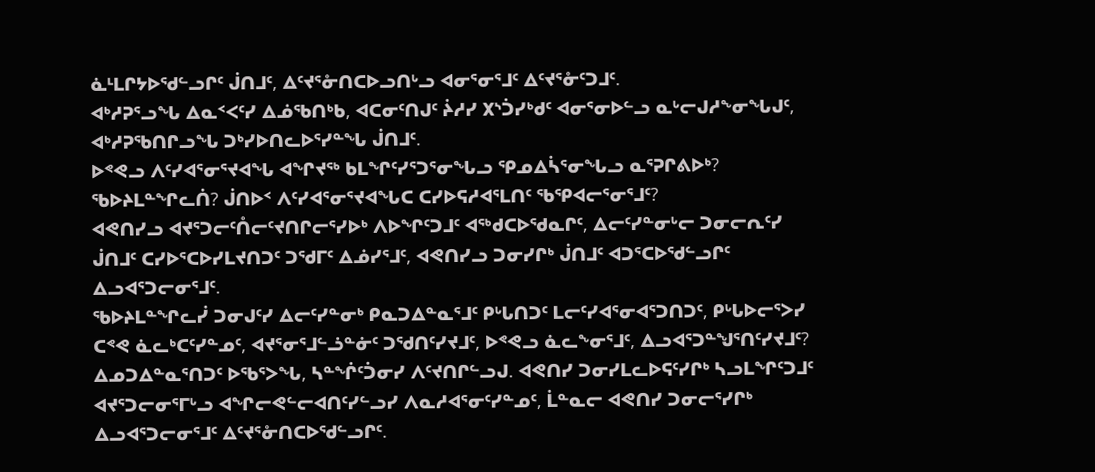ᓈᒻᒪᒋᔭᐅᖁᓪᓗᒋᑦ ᒎᑎᒧᑦ, ᐃᑦᔪᕐᓁᑎᑕᐅᓗᑎᒡᓗ ᐊᓂᕐᓂᕐᒧᑦ ᐃᑦᔪᕐᓁᑦᑐᒧᑦ.
ᐊᒃᓱᕈᕐᓗᖓ ᐃᓇᑉᐸᑦᓯ ᐃᓅᖃᑎᒃᑲ, ᐊᑕᓂᑦᑎᒍᑦ ᔩᓱᓯ ᙭ᔅᑑᓯᒃᑯᑦ ᐊᓂᕐᓂᐅᓪᓗ ᓇᒡᓕᒍᓱᖕᓂᖓᒍᑦ, ᐊᒃᓱᕈᖃᑎᒋᓗᖓ ᑐᒃᓯᐅᑎᓚᐅᕐᓯᓐᖓ ᒎᑎᒧᑦ.
ᐅᕝᕙᓗ ᐱᑦᓯᐊᕐᓂᕐᔪᐊᖓ ᐊᖏᔪᖅ ᑲᒪᖏᑦᓯᕐᑐᕐᓂᖓᓗ ᕿᓄᐃᓵᕐᓂᖓᓗ ᓇᕐᕈᒋᕕᐅᒃ? ᖃᐅᔨᒪᓐᖏᓚᑏ? ᒎᑎᐅᑉ ᐱᑦᓯᐊᕐᓂᕐᔪᐊᖓᑕ ᑕᓯᐅᕋᓱᐊᕐᒪᑎᑦ ᖃᕿᐊᓕᕐᓂᕐᒧᑦ?
ᐊᕙᑎᓯᓗ ᐊᔪᕐᑐᓕᑦᑍᓕᑦᔪᑎᒋᓕᕐᓯᐅᒃ ᐱᐅᖏᑦᑐᒧᑦ ᐊᖅᑯᑕᐅᖁᓇᒋᑦ, ᐃᓕᑦᓯᓐᓂᒡᓕ ᑐᓂᓕᕆᑦᓯ ᒎᑎᒧᑦ ᑕᓯᐅᕐᑕᐅᓯᒪᔪᑎᑐᑦ ᑐᖁᒥᑦ ᐃᓅᓯᕐᒧᑦ, ᐊᕙᑎᓯᓗ ᑐᓂᓯᒋᒃ ᒎᑎᒧᑦ ᐊᑐᕐᑕᐅᖁᓪᓗᒋᑦ ᐃᓗᐊᕐᑐᓕᓂᕐᒧᑦ.
ᖃᐅᔨᒪᓐᖏᓚᓰ ᑐᓂᒍᑦᓯ ᐃᓕᑦᓯᓐᓂᒃ ᑭᓇᑐᐃᓐᓇᕐᒧᑦ ᑭᒡᒐᑎᑐᑦ ᒪᓕᑦᓯᐊᕐᓂᐊᕐᑐᑎᑐᑦ, ᑭᒡᒐᐅᓕᕐᐳᓯ ᑕᕝᕙ ᓈᓚᒃᑕᑦᓯᓐᓄᑦ, ᐊᔪᕐᓂᕐᒧᓪᓘᓐᓃᑦ ᑐᖁᑎᑦᓯᔪᒧᑦ, ᐅᕝᕙᓗ ᓈᓚᖕᓂᕐᒧᑦ, ᐃᓗᐊᕐᑐᓐᖑᕐᑎᑦᓯᔪᒧᑦ?
ᐃᓄᑐᐃᓐᓇᕐᑎᑐᑦ ᐅᖃᕐᐳᖓ, ᓴᓐᖐᑦᑑᓂᓯ ᐱᑦᔪᑎᒋᓪᓗᒍ. ᐊᕙᑎᓯ ᑐᓂᓯᒪᓚᐅᕋᑦᓯᒋᒃ ᓴᓗᒪᖏᑦᑐᒧᑦ ᐊᔪᕐᑐᓕᓂᕐᒥᒡᓗ ᐊᖏᓕᕙᓪᓕᐊᑎᑦᓯᓪᓗᓯ ᐱᓇᓱᐊᕐᓂᑦᓯᓐᓄᑦ, ᒫᓐᓇᓕ ᐊᕙᑎᓯ ᑐᓂᓕᕐᓯᒋᒃ ᐃᓗᐊᕐᑐᓕᓂᕐᒧᑦ ᐃᑦᔪᕐᓁᑎᑕᐅᖁᓪᓗᒋᑦ.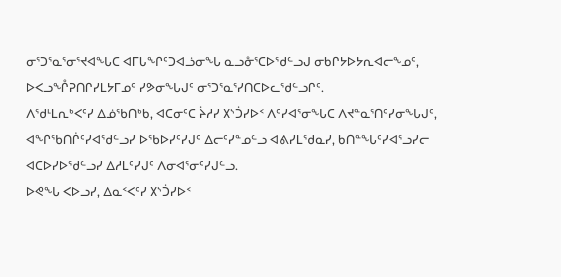ᓂᕐᑐᕐᓇᕐᓂᕐᔪᐊᖓᑕ ᐊᒥᒐᖏᑦᑐᐊᓘᓂᖓ ᓇᓗᓁᕐᑕᐅᖁᓪᓗᒍ ᓂᑲᒋᔭᐅᔭᕆᐊᓕᖕᓄᑦ, ᐅᐸᓗᖕᒊᕈᑎᒋᓯᒪᔭᒥᓄᑦ ᓯᕗᓂᖓᒍᑦ ᓂᕐᑐᕐᓇᕐᓯᑎᑕᐅᓚᖁᓪᓗᒋᑦ.
ᐱᖁᒻᒪᕆᒃᐸᑦᓯ ᐃᓅᖃᑎᒃᑲ, ᐊᑕᓂᑦᑕ ᔩᓱᓯ ᙭ᔅᑑᓯᐅᑉ ᐱᑦᓯᐊᕐᓂᖓᑕ ᐱᔪᓐᓇᕐᑎᑦᓯᓂᖓᒍᑦ, ᐊᖏᖃᑎᒌᑦᓯᐊᖁᓪᓗᓯ ᐅᖃᐅᓯᑦᓯᒍᑦ ᐃᓕᑦᓯᓐᓄᓪᓗ ᐊᕕᓯᒪᖁᓇᓯ, ᑲᑎᓐᖓᑦᓯᐊᕐᓗᓯᓕ ᐊᑕᐅᓯᐅᖁᓪᓗᓯ ᐃᓱᒪᑦᓯᒍᑦ ᐱᓂᐊᕐᓂᑦᓯᒍᓪᓗ.
ᐅᕙᖓ ᐸᐅᓗᓯ, ᐃᓇᑉᐸᑦᓯ ᙭ᔅᑑᓯᐅᑉ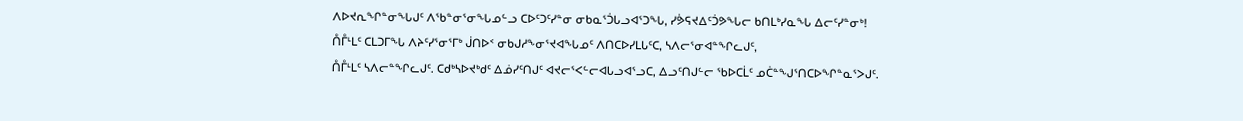ᐱᐅᔪᕆᖏᓐᓂᖓᒍᑦ ᐱᖃᓐᓂᕐᓂᖓᓄᓪᓗ ᑕᐅᑦᑐᑦᓯᓐᓂ ᓂᑲᓇᕐᑑᒐᓗᐊᕐᑐᖓ, ᓯᕘᕋᔪᐃᑦᑑᕗᖓᓕ ᑲᑎᒪᒃᓯᓇᖓ ᐃᓕᑦᓯᓐᓂᒃ!
ᑍᒤᒻᒪᑦ ᑕᒪᑐᒥᖓ ᐱᔨᑦᓯᕐᓂᕐᒥᒃ ᒎᑎᐅᑉ ᓂᑲᒍᓱᖕᓂᕐᔪᐊᖓᓄᑦ ᐱᑎᑕᐅᓯᒪᒐᑦᑕ, ᓴᐱᓕᕐᓂᐊᓐᖏᓚᒍᑦ,
ᑍᒤᒻᒪᑦ ᓴᐱᓕᓐᖏᓚᒍᑦ. ᑕᑯᒃᓴᐅᔪᒃᑯᑦ ᐃᓅᓯᑦᑎᒍᑦ ᐊᔪᓕᕐᐸᓪᓕᐊᒐᓗᐊᕐᓗᑕ, ᐃᓗᑦᑎᒍᓪᓕ ᖃᐅᑕᒫᑦ ᓄᑖᓐᖑᕐᑎᑕᐅᖏᓐᓇᕐᐳᒍᑦ.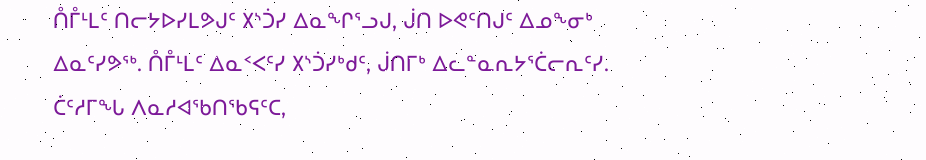ᑍᒤᒻᒪᑦ ᑎᓕᔭᐅᓯᒪᕗᒍᑦ ᙭ᔅᑑᓯ ᐃᓇᖏᕐᓗᒍ, ᒎᑎ ᐅᕙᑦᑎᒍᑦ ᐃᓄᖕᓂᒃ ᐃᓇᑦᓯᕗᖅ. ᑍᒤᒻᒪᑦ ᐃᓇᑉᐸᑦᓯ ᙭ᔅᑑᓯᒃᑯᑦ, ᒎᑎᒥᒃ ᐃᓚᓐᓇᕆᔭᕐᑖᓕᕆᑦᓯ.
ᑖᑦᓱᒥᖓ ᐱᓇᓱᐊᖃᑎᖃᕋᑦᑕ,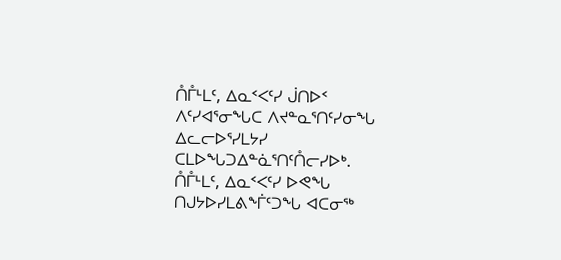ᑍᒤᒻᒪᑦ, ᐃᓇᑉᐸᑦᓯ ᒎᑎᐅᑉ ᐱᑦᓯᐊᕐᓂᖓᑕ ᐱᔪᓐᓇᕐᑎᑦᓯᓂᖓ ᐃᓚᓕᐅᕐᓯᒪᔭᓯ ᑕᒪᐅᖓᑐᐃᓐᓈᕐᑎᑦᑍᓕᓯᐅᒃ.
ᑍᒤᒻᒪᑦ, ᐃᓇᑉᐸᑦᓯ ᐅᕙᖓ ᑎᒍᔭᐅᓯᒪᕕᖕᒦᑦᑐᖓ ᐊᑕᓂᖅ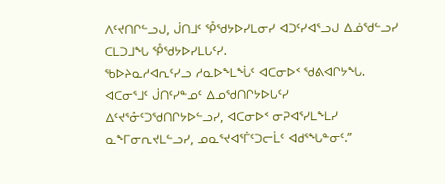ᐱᑦᔪᑎᒋᓪᓗᒍ, ᒎᑎᒧᑦ ᕾᖁᔭᐅᓯᒪᓂᓯ ᐊᑐᑦᓯᐊᕐᓗᒍ ᐃᓅᖁᓪᓗᓯ ᑕᒪᑐᒧᖓ ᕾᖁᔭᐅᓯᒪᒐᑦᓯ.
ᖃᐅᔨᓇᓱᐊᕆᑦᓯᓗ ᓱᓇᐅᖕᒪᖔᑦ ᐊᑕᓂᐅᑉ ᖁᕕᐊᒋᔭᖓ.
ᐊᑕᓂᕐᒧᑦ ᒎᑎᑦᓯᓐᓄᑦ ᐃᓄᖁᑎᒋᔭᐅᒐᑦᓯ ᐃᑦᔪᕐᓁᑦᑐᖁᑎᒋᔭᐅᓪᓗᓯ, ᐊᑕᓂᐅᑉ ᓂᕈᐊᕐᓯᒪᖕᒪᓯ ᓇᖕᒥᓂᕆᔪᒪᓪᓗᓯ, ᓄᓇᕐᔪᐊᕐᒦᑦᑐᓕᒫᑦ ᐊᑯᕐᖓᓐᓂᑦ.”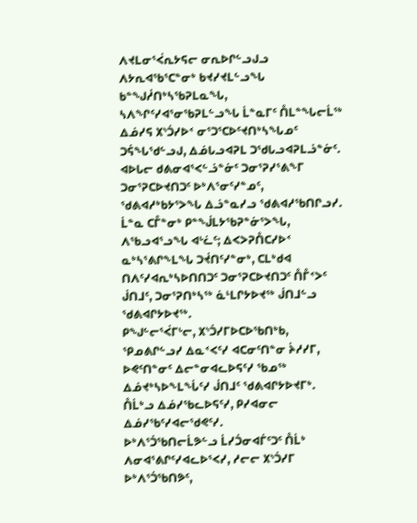ᐱᔪᒪᓂᕐᐹᕆᔭᕋᓕ ᓂᕆᐅᒋᓪᓗᒍᓗ ᐱᔭᕆᐊᖃᕐᑕᓐᓂᒃ ᑲᔪᓯᔪᒪᓪᓗᖓ ᑲᓐᖑᓲᑎᒃᓴᖃᕈᒪᓇᖓ, ᓴᐱᖏᑦᓯᐊᕐᓂᖃᕈᒪᓪᓗᖓ ᒫᓐᓇᒥᑦ ᑍᒪᓐᖓᓕᒫᖅ ᐃᓅᓯᕋ ᙭ᔅᑑᓯᐅᑉ ᓂᕐᑐᕐᑕᐅᑦᔪᑎᒃᓴᖓᓄᑦ ᑐᕌᖓᖁᓪᓗᒍ, ᐃᓅᒐᓗᐊᕈᒪ ᑐᖁᒐᓗᐊᕈᒪᓘᓐᓃᑦ.
ᐊᐅᒐᓕ ᑯᕕᓂᐊᕐᐸᓪᓘᓐᓃᑦ ᑐᓂᕐᕈᓯᕐᕕᖕᒥ ᑐᓂᕐᕈᑕᐅᔪᑎᑐᑦ ᐅᒃᐱᕐᓂᑦᓯᓐᓄᑦ, ᖁᕕᐊᓱᒃᑲᔭᕐᐳᖓ ᐃᓘᓐᓇᓯᓗ ᖁᕕᐊᓱᖃᑎᒋᓗᓯ.
ᒫᓐᓇ ᑕᒤᓐᓂᒃ ᑭᓐᖒᒪᔭᖃᕈᓐᓃᕐᐳᖓ, ᐱᖃᓗᐊᕐᓗᖓ ᐊᒡᓛᑦ; ᐃᐸᐳᕈᑍᑕᓯᐅᑉ ᓇᒃᓴᕐᕕᒋᖕᒪᖓ ᑐᔫᑎᑦᓯᓐᓂᒃ, ᑕᒪᒃᑯᐊ ᑎᐱᑦᓯᐊᕆᒃᓴᐅᑎᑎᑐᑦ ᑐᓂᕐᕈᑕᐅᔪᑎᑐᑦ ᑍᒤᑉᐳᑦ ᒎᑎᒧᑦ, ᑐᓂᕐᕈᑎᒃᓴᖅ ᓈᒻᒪᒋᔭᐅᔪᖅ ᒎᑎᒧᓪᓗ ᖁᕕᐊᒋᔭᐅᔪᖅ.
ᑭᖑᓪᓕᕐᐹᒥᒡᓕ, ᙭ᔅᑑᓯᒥᐅᑕᐅᖃᑎᒃᑲ, ᕿᓄᕕᒋᓪᓗᓯ ᐃᓇᑉᐸᑦᓯ ᐊᑕᓂᑦᑎᓐᓂ ᔩᓱᓯᒥ, ᐅᕙᑦᑎᓐᓂᑦ ᐃᓕᓐᓂᐊᓚᐅᕋᑦᓯ ᖃᓄᖅ ᐃᓅᔪᒃᓴᐅᖕᒪᖔᑦᓯ ᒎᑎᒧᑦ ᖁᕕᐊᒋᔭᐅᔪᒥᒃ. ᑍᒫᒃᓗ ᐃᓅᓯᖃᓚᐅᕋᑦᓯ, ᑭᓯᐊᓂᓕ ᐃᓅᓯᖃᑦᓯᐊᓕᖁᕙᑦᓯ.
ᐅᒃᐱᕐᑑᖃᑎᓕᒫᕗᓪᓗ ᒫᓯᑑᓂᐊᒦᑦᑐᑦ ᑍᒫᒃ ᐱᓂᐊᕐᕕᒋᑦᓯᐊᓚᐅᕐᐸᓯ, ᓱᓕᓕ ᙭ᔅᑑᓯᒥ ᐅᒃᐱᕐᑑᖃᑎᕗᑦ,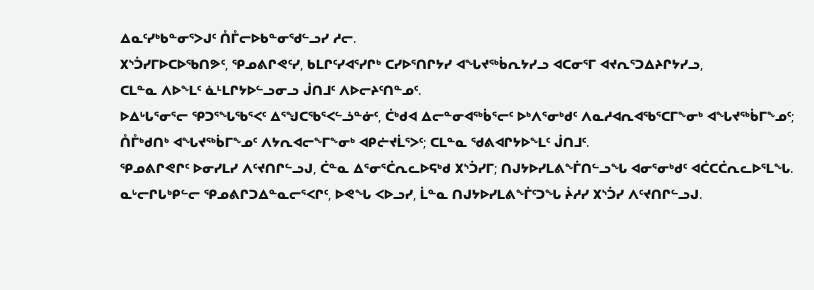ᐃᓇᑦᓯᒃᑲᓐᓂᕐᐳᒍᑦ ᑍᒤᓕᐅᑲᓐᓂᖁᓪᓗᓯ ᓱᓕ.
᙭ᔅᑑᓯᒥᐅᑕᐅᖃᑎᕗᑦ, ᕿᓄᕕᒋᕙᑦᓯ, ᑲᒪᒋᑦᓯᐊᕐᓯᒋᒃ ᑕᓯᐅᕐᑎᒋᔭᓯ ᐊᖓᔪᖅᑳᕆᔭᓯᓗ ᐊᑕᓂᕐᒥ ᐊᔪᕆᕐᑐᐃᔨᒋᔭᓯᓗ,
ᑕᒪᓐᓇ ᐱᐅᖕᒪᑦ ᓈᒻᒪᒋᔭᐅᓪᓗᓂᓗ ᒎᑎᒧᑦ ᐱᐅᓕᔨᑦᑎᓐᓄᑦ.
ᐅᐃᒡᒐᕐᓂᕐᓕ ᕿᑐᕐᖓᖃᕐᐸᑦ ᐃᕐᖑᑕᖃᕐᐸᓪᓘᓐᓃᑦ, ᑖᒃᑯᐊ ᐃᓕᓐᓂᐊᖅᑳᕐᓕᑦ ᐅᒃᐱᕐᓂᒃᑯᑦ ᐱᓇᓱᐊᕆᐊᖃᕐᑕᒥᖕᓂᒃ ᐊᖓᔪᖅᑳᒥᖕᓄᑦ; ᑍᒤᒃᑯᑎᒃ ᐊᖓᔪᖅᑳᒥᖕᓄᑦ ᐱᔭᕆᐊᓕᖕᒥᖕᓂᒃ ᐊᑭᓖᔪᒫᕐᐳᑦ; ᑕᒪᓐᓇ ᖁᕕᐊᒋᔭᐅᖕᒪᑦ ᒎᑎᒧᑦ.
ᕿᓄᕕᒋᕙᒋᑦ ᐅᓂᓯᒪᓯ ᐱᑦᔪᑎᒋᓪᓗᒍ, ᑖᓐᓇ ᐃᕐᓂᕐᑖᕆᓚᐅᕋᒃᑯ ᙭ᔅᑑᓯᒥ; ᑎᒍᔭᐅᓯᒪᕕᖕᒦᑎᓪᓗᖓ ᐊᓂᕐᓂᒃᑯᑦ ᐊᑖᑕᑖᕆᓚᐅᕐᒪᖓ.
ᓇᒡᓕᒋᒐᒃᑭᓪᓕ ᕿᓄᕕᒋᑐᐃᓐᓇᓕᕐᐸᒋᑦ, ᐅᕙᖓ ᐸᐅᓗᓯ, ᒫᓐᓇ ᑎᒍᔭᐅᓯᒪᕕᖕᒦᑦᑐᖓ ᔩᓱᓯ ᙭ᔅᑑᓯ ᐱᑦᔪᑎᒋᓪᓗᒍ.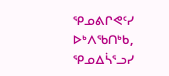ᕿᓄᕕᒋᕙᑦᓯ ᐅᒃᐱᖃᑎᒃᑲ, ᕿᓄᐃᓵᕐᓗᓯ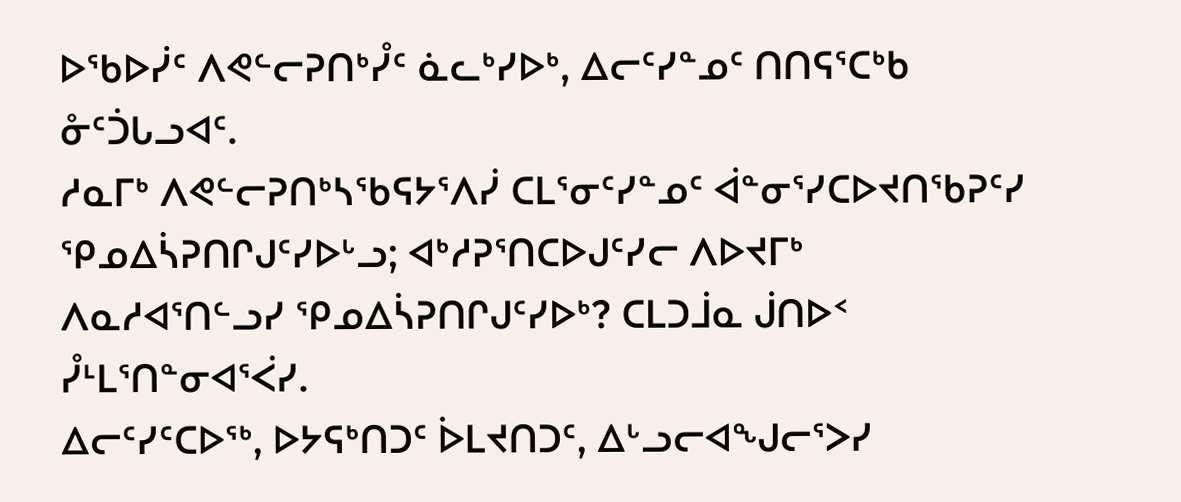ᐅᖃᐅᓰᑦ ᐱᕙᓪᓕᕈᑎᒃᓮᑦ ᓈᓚᒃᓯᐅᒃ, ᐃᓕᑦᓯᓐᓄᑦ ᑎᑎᕋᕐᑕᒃᑲ ᓁᑦᑑᒐᓗᐊᑦ.
ᓱᓇᒥᒃ ᐱᕙᓪᓕᕈᑎᒃᓴᖃᕋᔭᕐᐱᓰ ᑕᒪᕐᓂᑦᓯᓐᓄᑦ ᐋᓐᓂᕐᓯᑕᐅᔪᑎᖃᕈᑦᓯ ᕿᓄᐃᓵᕈᑎᒋᒍᑦᓯᐅᒡᓗ; ᐊᒃᓱᕈᕐᑎᑕᐅᒍᑦᓯᓕ ᐱᐅᔪᒥᒃ ᐱᓇᓱᐊᕐᑎᓪᓗᓯ ᕿᓄᐃᓵᕈᑎᒋᒍᑦᓯᐅᒃ? ᑕᒪᑐᒨᓇ ᒎᑎᐅᑉ ᓮᒻᒪᕐᑎᓐᓂᐊᕐᐹᓯ.
ᐃᓕᑦᓯᑦᑕᐅᖅ, ᐅᔭᕋᒃᑎᑐᑦ ᐆᒪᔪᑎᑐᑦ, ᐃᒡᓗᓕᐊᖑᓕᕐᐳᓯ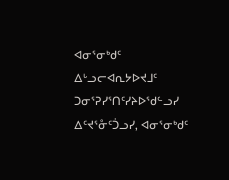ᐊᓂᕐᓂᒃᑯᑦ ᐃᒡᓗᓕᐊᕆᔭᐅᔪᒧᑦ ᑐᓂᕐᕈᓯᕐᑎᑦᓯᔨᐅᖁᓪᓗᓯ ᐃᑦᔪᕐᓁᑦᑑᓗᓯ, ᐊᓂᕐᓂᒃᑯᑦ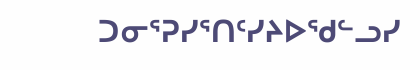ᑐᓂᕐᕈᓯᕐᑎᑦᓯᔨᐅᖁᓪᓗᓯ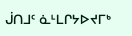ᒎᑎᒧᑦ ᓈᒻᒪᒋᔭᐅᔪᒥᒃ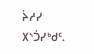ᔩᓱᓯ ᙭ᔅᑑᓯᒃᑯᑦ.